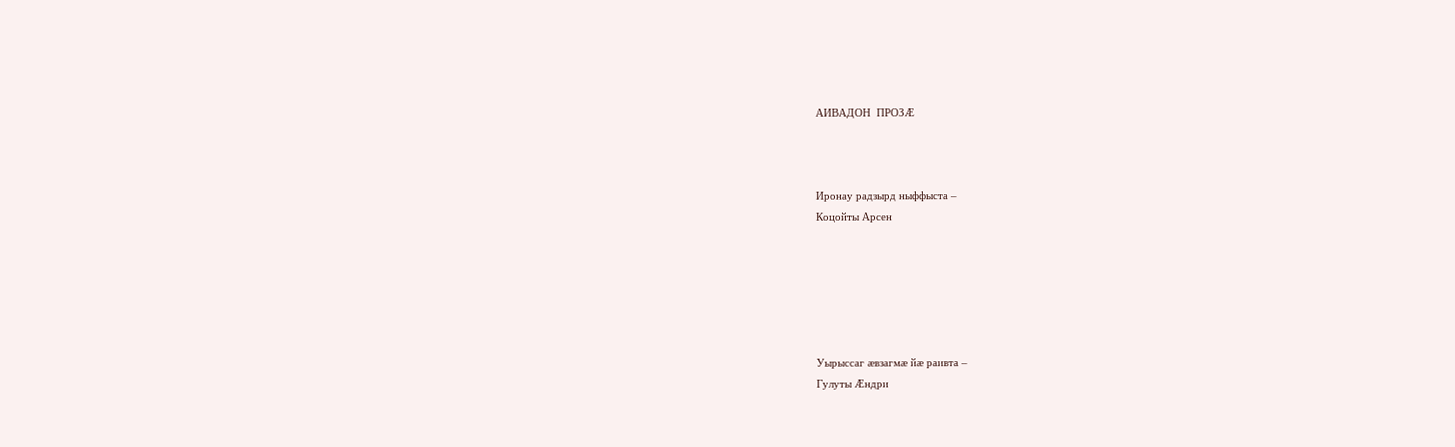АИВАДОН  ПРОЗÆ



Иронау радзырд ныффыста –
Коцойты Арсен






Уырыссаг æвзагмæ йæ раивта –
Гулуты Æндри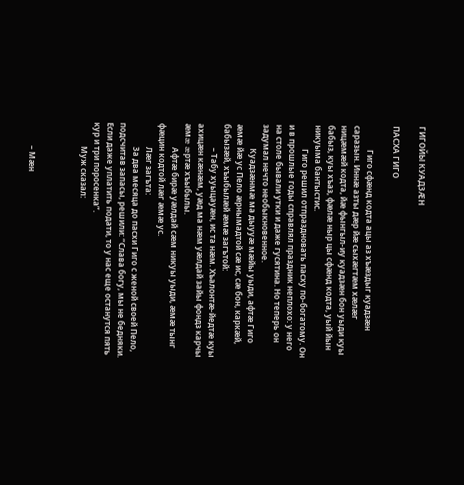ГИГОЙЫ КУАДЗÆН

ПАСХА ГИГО

            Гиго сфæнд кодта ацы аз хъæздыг куадзæн саразын. Иннæ азты дæр йæ сыхæгтæм хæлæг ницæмæй кодта, йæ фынгыл-иу куадзæн бон уыди куы бабыз, куы хъаз, фæлæ ныр цы сфæнд кодта, уый йын никуыма бантыстис.
            Гиго решил отпраздновать пасху по-богатому. Он и в прошлые годы справлял праздник неплохо: у него на столе бывали утки и даже гусятина. Но теперь он задумал нечто необыкновенное.
            Куадзæнмæ ма дыууæ мæйы уыди, афтæ Гиго æмæ йæ ус Пело æрнымадтой сæ ис, сæ бон, каркæй, бабызæй, хъыбылæй æмæ загътой:
            – Табу хуыцауæн, ис та нæм. Хъалонтæ-йедтæ куы ахицæн кæнæм, уæд ма нæм уæлдай зайы фондз карчы æмæ æртæ хъыбылы.
            Афтæ бирæ уæлдай сæм никуы уыди, æмæ тынг фæцин кодтой лæг æмæ ус.
            Лæг загъта:
            За два месяца до пасхи Гиго с женой своей Пело, подсчитав запасы, решили: “Слава богу, мы не бедняки. Если даже уплатить подати, то у нас еще останутся пять кур и три поросенка”.
            Муж сказал:



            – Мæн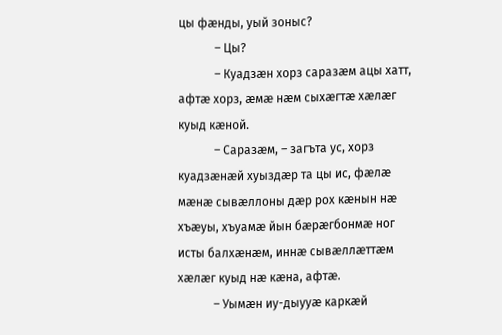цы фæнды, уый зоныс?
            – Цы?
            – Куадзæн хорз саразæм ацы хатт, афтæ хорз, æмæ нæм сыхæгтæ хæлæг куыд кæной.
            – Саразæм, – загъта ус, хорз куадзæнæй хуыздæр та цы ис, фæлæ мæнæ сывæллоны дæр рох кæнын нæ хъæуы, хъуамæ йын бæрæгбонмæ ног исты балхæнæм, иннæ сывæллæттæм хæлæг куыд нæ кæна, афтæ.
            – Уымæн иу-дыууæ каркæй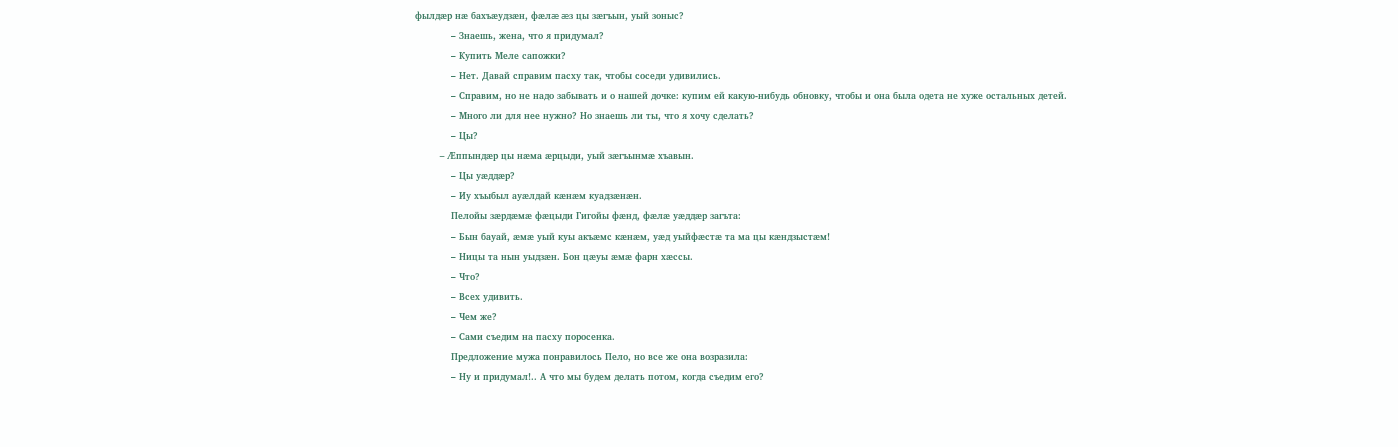фылдæр нæ бахъæудзæн, фæлæ æз цы зæгъын, уый зоныс?
            – Знаешь, жена, что я придумал?
            – Купить Меле сапожки?
            – Нет. Давай справим пасху так, чтобы соседи удивились.
            – Справим, но не надо забывать и о нашей дочке: купим ей какую-нибудь обновку, чтобы и она была одета не хуже остальных детей.
            – Много ли для нее нужно? Но знаешь ли ты, что я хочу сделать?
            – Цы?
            – Æппындæр цы нæма æрцыди, уый зæгъынмæ хъавын.
            – Цы уæддæр?
            – Иу хъыбыл ауæлдай кæнæм куадзæнæн.
            Пелойы зæрдæмæ фæцыди Гигойы фæнд, фæлæ уæддæр загъта:
            – Бын бауай, æмæ уый куы акъæмс кæнæм, уæд уыйфæстæ та ма цы кæндзыстæм!
            – Ницы та нын уыдзæн. Бон цæуы æмæ фарн хæссы.
            – Что?
            – Всех удивить.
            – Чем же?
            – Сами съедим на пасху поросенка.
            Предложение мужа понравилось Пело, но все же она возразила:
            – Ну и придумал!.. А что мы будем делать потом, когда съедим его?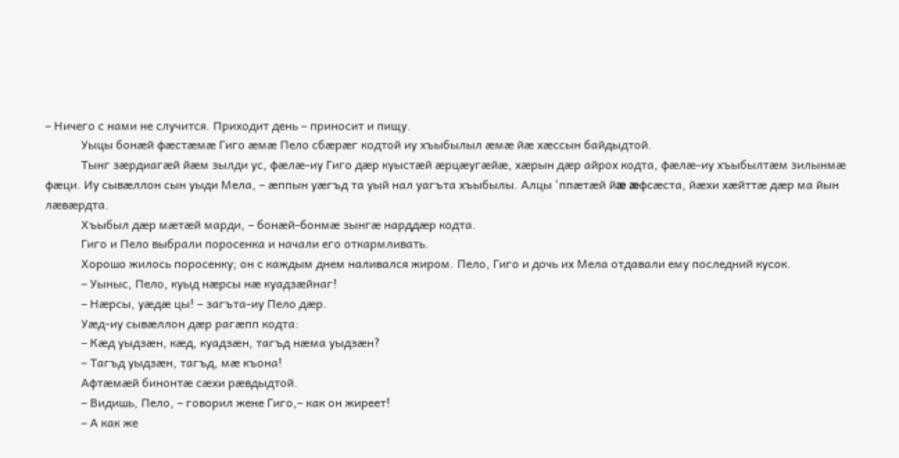– Ничего с нами не случится. Приходит день – приносит и пищу.
            Уыцы бонæй фæстæмæ Гиго æмæ Пело сбæрæг кодтой иу хъыбылыл æмæ йæ хæссын байдыдтой.
            Тынг зæрдиагæй йæм зылди ус, фæлæ-иу Гиго дæр куыстæй æрцæугæйæ, хæрын дæр айрох кодта, фæлæ-иу хъыбылтæм зилынмæ фæци. Иу сывæллон сын уыди Мела, – æппын уæгъд та уый нал уагъта хъыбылы. Алцы 'ппæтæй йæ æфсæста, йæхи хæйттæ дæр ма йын лæвæрдта.
            Хъыбыл дæр мæтæй марди, – бонæй-бонмæ зынгæ нарддæр кодта.
            Гиго и Пело выбрали поросенка и начали его откармливать.
            Хорошо жилось поросенку; он с каждым днем наливался жиром. Пело, Гиго и дочь их Мела отдавали ему последний кусок.
            – Уыныс, Пело, куыд нæрсы нæ куадзæйнаг!
            – Нæрсы, уæдæ цы! – загъта-иу Пело дæр.
            Уæд-иу сывæллон дæр рагæпп кодта:
            – Кæд уыдзæн, кæд, куадзæн, тагъд нæма уыдзæн?
            – Тагъд уыдзæн, тагъд, мæ къона!
            Афтæмæй бинонтæ сæхи рæвдыдтой.
            – Видишь, Пело, – говорил жене Гиго,– как он жиреет!
            – А как же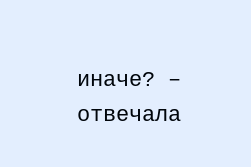иначе? – отвечала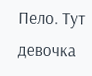Пело. Тут девочка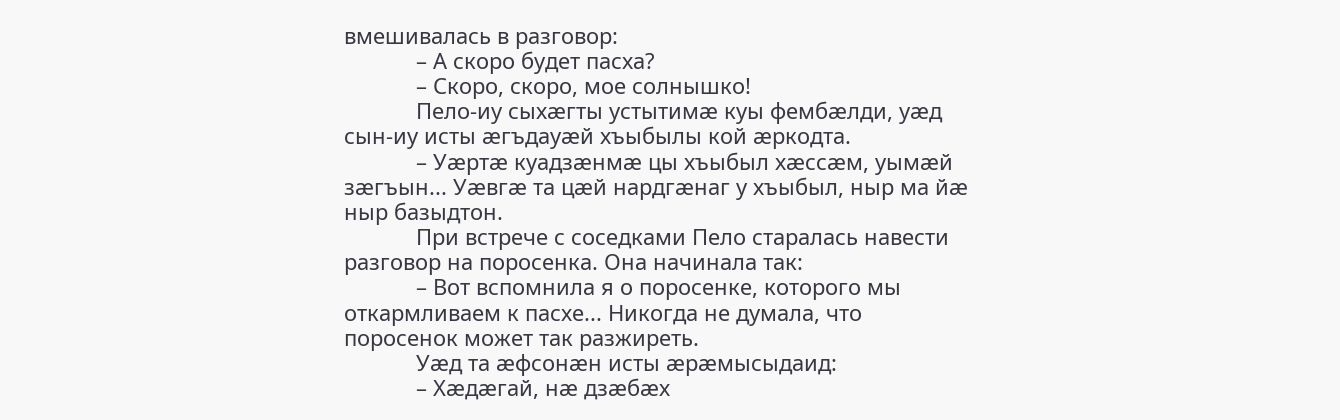вмешивалась в разговор:
            – А скоро будет пасха?
            – Скоро, скоро, мое солнышко!
            Пело-иу сыхæгты устытимæ куы фембæлди, уæд сын-иу исты æгъдауæй хъыбылы кой æркодта.
            – Уæртæ куадзæнмæ цы хъыбыл хæссæм, уымæй зæгъын... Уæвгæ та цæй нардгæнаг у хъыбыл, ныр ма йæ ныр базыдтон.
            При встрече с соседками Пело старалась навести разговор на поросенка. Она начинала так:
            – Вот вспомнила я о поросенке, которого мы откармливаем к пасхе... Никогда не думала, что поросенок может так разжиреть.
            Уæд та æфсонæн исты æрæмысыдаид:
            – Хæдæгай, нæ дзæбæх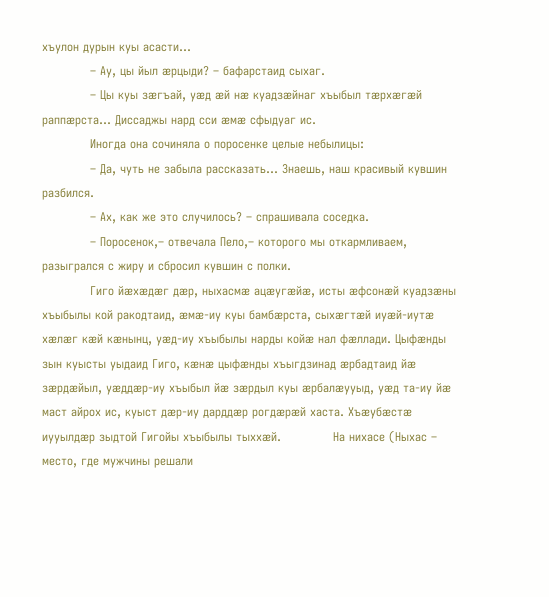хъулон дурын куы асасти...
            – Ау, цы йыл æрцыди? – бафарстаид сыхаг.
            – Цы куы зæгъай, уæд æй нæ куадзæйнаг хъыбыл тæрхæгæй раппæрста... Диссаджы нард сси æмæ сфыдуаг ис.
            Иногда она сочиняла о поросенке целые небылицы:
            – Да, чуть не забыла рассказать... Знаешь, наш красивый кувшин разбился.
            – Ах, как же это случилось? – спрашивала соседка.
            – Поросенок,– отвечала Пело,– которого мы откармливаем, разыгрался с жиру и сбросил кувшин с полки.
            Гиго йæхæдæг дæр, ныхасмæ ацæугæйæ, исты æфсонæй куадзæны хъыбылы кой ракодтаид, æмæ-иу куы бамбæрста, сыхæгтæй иуæй-иутæ хæлæг кæй кæнынц, уæд-иу хъыбылы нарды койæ нал фæллади. Цыфæнды зын куысты уыдаид Гиго, кæнæ цыфæнды хъыгдзинад æрбадтаид йæ зæрдæйыл, уæддæр-иу хъыбыл йæ зæрдыл куы æрбалæууыд, уæд та-иу йæ маст айрох ис, куыст дæр-иу дарддæр рогдæрæй хаста. Хъæубæстæ иууылдæр зыдтой Гигойы хъыбылы тыххæй.             На нихасе (Ныхас – место, где мужчины решали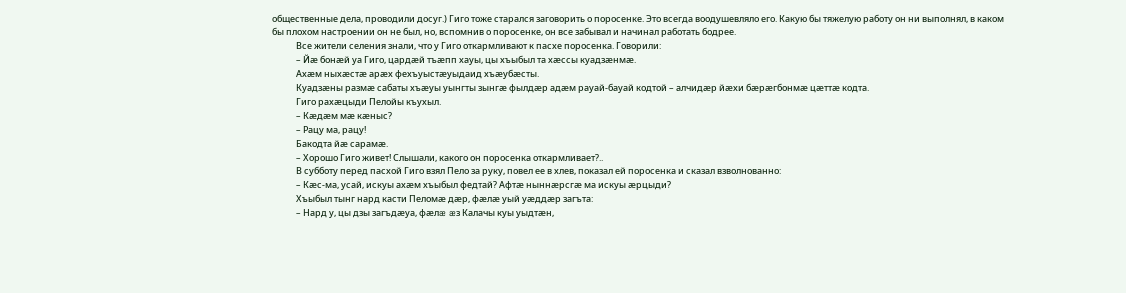общественные дела, проводили досуг.) Гиго тоже старался заговорить о поросенке. Это всегда воодушевляло его. Какую бы тяжелую работу он ни выполнял, в каком бы плохом настроении он не был, но, вспомнив о поросенке, он все забывал и начинал работать бодрее.
            Все жители селения знали, что у Гиго откармливают к пасхе поросенка. Говорили:
            – Йæ бонæй уа Гиго, цардæй тъæпп хауы, цы хъыбыл та хæссы куадзæнмæ.
            Ахæм ныхæстæ арæх фехъуыстæуыдаид хъæубæсты.
            Куадзæны размæ сабаты хъæуы уынгты зынгæ фылдæр адæм рауай-бауай кодтой – алчидæр йæхи бæрæгбонмæ цæттæ кодта.
            Гиго рахæцыди Пелойы къухыл.
            – Кæдæм мæ кæныс?
            – Рацу ма, рацу!
            Бакодта йæ сарамæ.
            – Хорошо Гиго живет! Слышали, какого он поросенка откармливает?..
            В субботу перед пасхой Гиго взял Пело за руку, повел ее в хлев, показал ей поросенка и сказал взволнованно:
            – Кæс-ма, усай, искуы ахæм хъыбыл федтай? Афтæ ныннæрсгæ ма искуы æрцыди?
            Хъыбыл тынг нард касти Пеломæ дæр, фæлæ уый уæддæр загъта:
            – Нард у, цы дзы загъдæуа, фæлæ æз Калачы куы уыдтæн,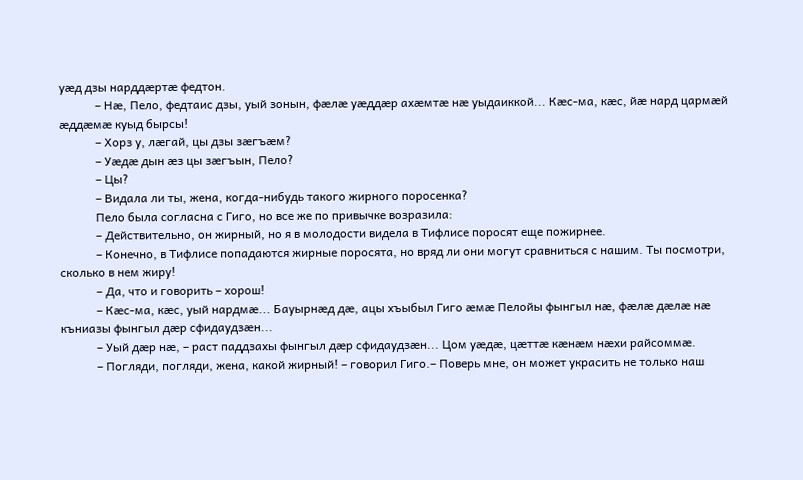уæд дзы нарддæртæ федтон.
            – Нæ, Пело, федтаис дзы, уый зонын, фæлæ уæддæр ахæмтæ нæ уыдаиккой... Кæс-ма, кæс, йæ нард цармæй æддæмæ куыд бырсы!
            – Хорз у, лæгай, цы дзы зæгъæм?
            – Уæдæ дын æз цы зæгъын, Пело?
            – Цы?
            – Видала ли ты, жена, когда-нибудь такого жирного поросенка?
            Пело была согласна с Гиго, но все же по привычке возразила:
            – Действительно, он жирный, но я в молодости видела в Тифлисе поросят еще пожирнее.
            – Конечно, в Тифлисе попадаются жирные поросята, но вряд ли они могут сравниться с нашим. Ты посмотри, сколько в нем жиру!
            – Да, что и говорить – хорош!
            – Кæс-ма, кæс, уый нардмæ... Бауырнæд дæ, ацы хъыбыл Гиго æмæ Пелойы фынгыл нæ, фæлæ дæлæ нæ къниазы фынгыл дæр сфидаудзæн...
            – Уый дæр нæ, – раст паддзахы фынгыл дæр сфидаудзæн... Цом уæдæ, цæттæ кæнæм нæхи райсоммæ.
            – Погляди, погляди, жена, какой жирный! – говорил Гиго.– Поверь мне, он может украсить не только наш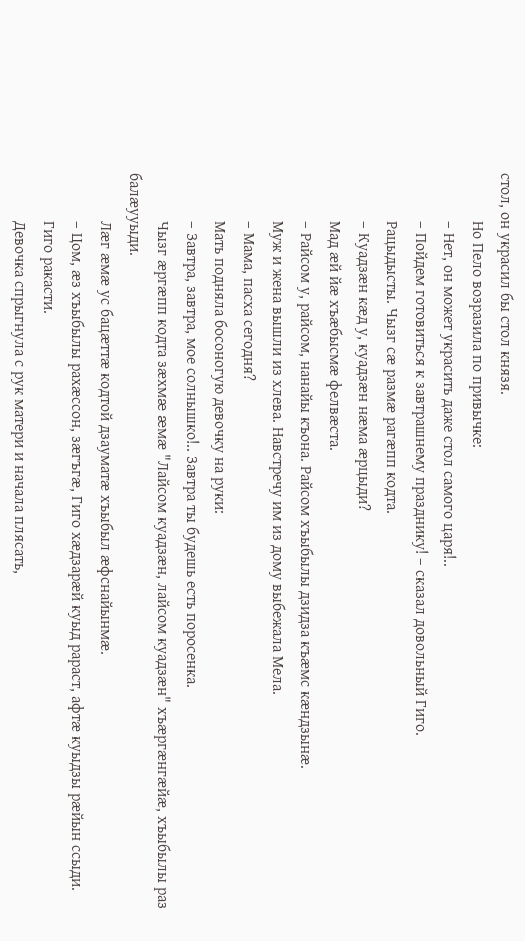стол, он украсил бы стол князя.
            Но Пело возразила по привычке:
            – Нет, он может украсить даже стол самого царя!..
            – Пойдем готовиться к завтрашнему празднику! – сказал довольный Гиго.
            Рацыдысты. Чызг сæ размæ рагæпп кодта.
            – Куадзæн кæд у, куадзæн нæма æрцыди?
            Мад æй йæ хъæбысмæ фелвæста.
            – Райсом у, райсом, нанайы къона. Райсом хъыбылы дзидза къæмс кæндзынæ.
            Муж и жена вышли из хлева. Навстречу им из дому выбежала Мела.
            – Мама, пасха сегодня?
            Мать подняла босоногую девочку на руки:
            – Завтра, завтра, мое солнышко!.. Завтра ты будешь есть поросенка.
            Чызг æргæпп кодта зæхмæ æмæ "Лайсом куадзæн, лайсом куадзæн" хъæргæнгæйæ, хъыбылы раз балæууыди.
            Лæг æмæ ус бацæттæ кодтой дзауматæ хъыбыл æфснайынмæ.
            – Цом, æз хъыбылы рахæссон, зæгъгæ, Гиго хæдзарæй куыд рараст, афтæ куыдзы рæйын ссыди.
            Гиго ракасти.
            Девочка спрыгнула с рук матери и начала плясать,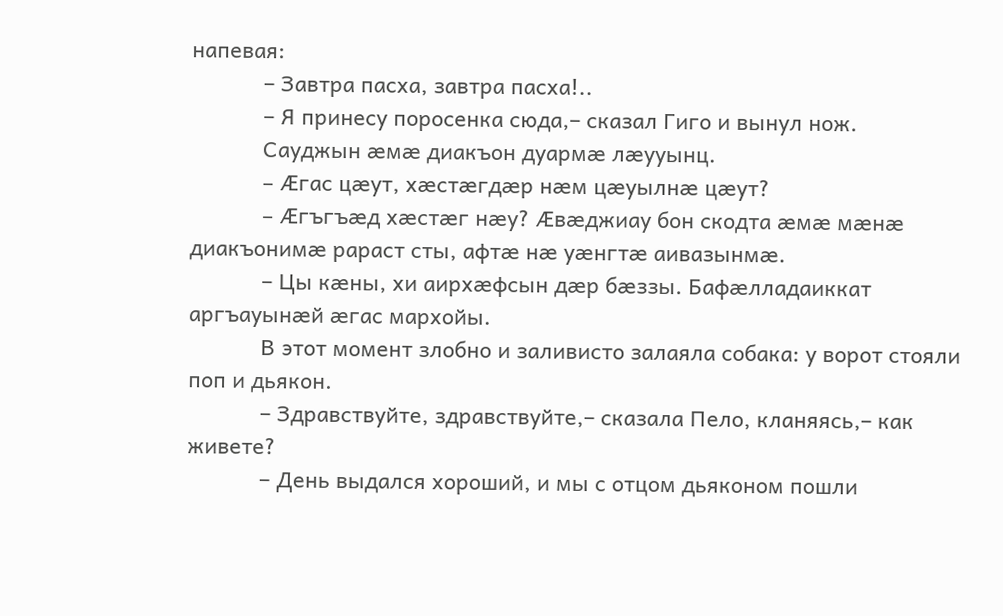напевая:
            – Завтра пасха, завтра пасха!..
            – Я принесу поросенка сюда,– сказал Гиго и вынул нож.
            Сауджын æмæ диакъон дуармæ лæууынц.
            – Æгас цæут, хæстæгдæр нæм цæуылнæ цæут?
            – Æгъгъæд хæстæг нæу? Æвæджиау бон скодта æмæ мæнæ диакъонимæ рараст сты, афтæ нæ уæнгтæ аивазынмæ.
            – Цы кæны, хи аирхæфсын дæр бæззы. Бафæлладаиккат аргъауынæй æгас мархойы.
            В этот момент злобно и заливисто залаяла собака: у ворот стояли поп и дьякон.
            – Здравствуйте, здравствуйте,– сказала Пело, кланяясь,– как живете?
            – День выдался хороший, и мы с отцом дьяконом пошли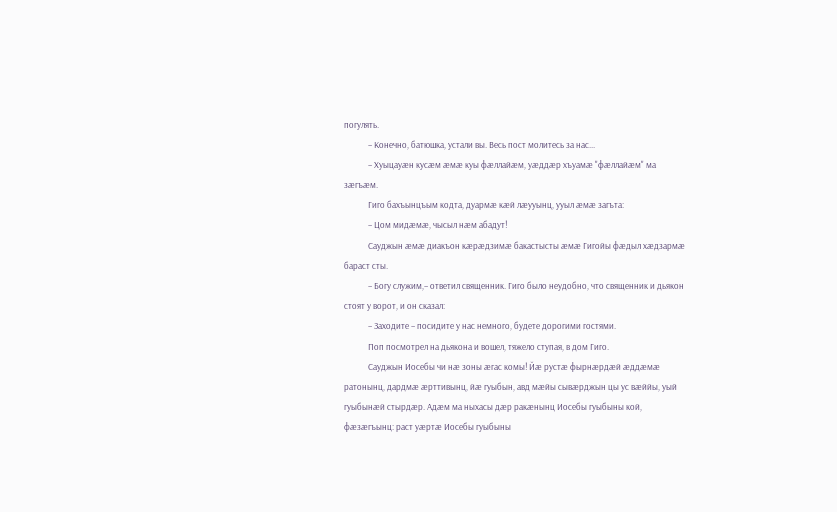погулять.
            – Конечно, батюшка, устали вы. Весь пост молитесь за нас...
            – Хуыцауæн кусæм æмæ куы фæллайæм, уæддæр хъуамæ "фæллайæм" ма зæгъæм.
            Гиго бахъынцъым кодта, дуармæ кæй лæууынц, ууыл æмæ загъта:
            – Цом мидæмæ, чысыл нæм абадут!
            Сауджын æмæ диакъон кæрæдзимæ бакастысты æмæ Гигойы фæдыл хæдзармæ бараст сты.
            – Богу служим,– ответил священник. Гиго было неудобно, что священник и дьякон стоят у ворот, и он сказал:
            – Заходите – посидите у нас немного, будете дорогими гостями.
            Поп посмотрел на дьякона и вошел, тяжело ступая, в дом Гиго.
            Сауджын Иосебы чи нæ зоны æгас комы! Йæ рустæ фырнæрдæй æддæмæ ратонынц, дардмæ æрттивынц, йæ гуыбын, авд мæйы сывæрджын цы ус вæййы, уый гуыбынæй стырдæр. Адæм ма ныхасы дæр ракæнынц Иосебы гуыбыны кой, фæзæгъынц: раст уæртæ Иосебы гуыбыны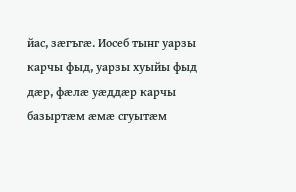йас, зæгъгæ. Иосеб тынг уарзы карчы фыд, уарзы хуыйы фыд дæр, фæлæ уæддæр карчы базыртæм æмæ сгуытæм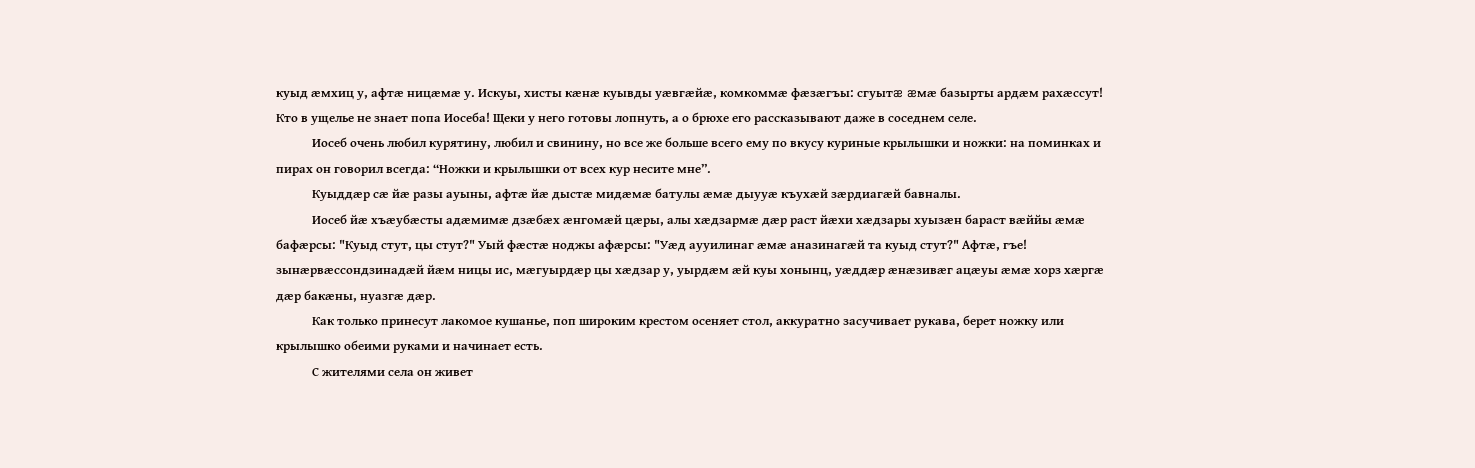куыд æмхиц у, афтæ ницæмæ у. Искуы, хисты кæнæ куывды уæвгæйæ, комкоммæ фæзæгъы: сгуытæ æмæ базырты ардæм рахæссут!             Кто в ущелье не знает попа Иосеба! Щеки у него готовы лопнуть, а о брюхе его рассказывают даже в соседнем селе.
            Иосеб очень любил курятину, любил и свинину, но все же больше всего ему по вкусу куриные крылышки и ножки: на поминках и пирах он говорил всегда: “Ножки и крылышки от всех кур несите мне”.
            Куыддæр сæ йæ разы ауыны, афтæ йæ дыстæ мидæмæ батулы æмæ дыууæ къухæй зæрдиагæй бавналы.
            Иосеб йæ хъæубæсты адæмимæ дзæбæх æнгомæй цæры, алы хæдзармæ дæр раст йæхи хæдзары хуызæн бараст вæййы æмæ бафæрсы: "Куыд стут, цы стут?" Уый фæстæ ноджы афæрсы: "Уæд аууилинаг æмæ аназинагæй та куыд стут?" Афтæ, гъе! зынæрвæссондзинадæй йæм ницы ис, мæгуырдæр цы хæдзар у, уырдæм æй куы хонынц, уæддæр æнæзивæг ацæуы æмæ хорз хæргæ дæр бакæны, нуазгæ дæр.
            Как только принесут лакомое кушанье, поп широким крестом осеняет стол, аккуратно засучивает рукава, берет ножку или крылышко обеими руками и начинает есть.
            С жителями села он живет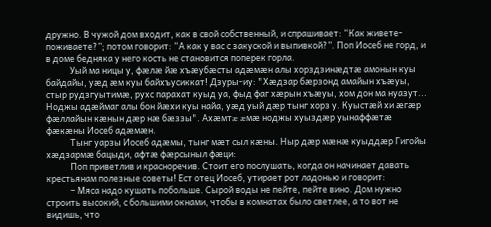дружно. В чужой дом входит, как в свой собственный, и спрашивает: “Как живете-поживаете?”; потом говорит: “А как у вас с закуской и выпивкой?”. Поп Иосеб не горд, и в доме бедняка у него кость не становится поперек горла.
            Уый ма ницы у, фæлæ йæ хъæубæсты адæмæн алы хорздзинæдтæ амонын куы байдайы, уæд æм куы байхъусиккат! Дзуры-иу: "Хæдзар бæрзонд амайын хъæуы, стыр рудзгуытимæ, рухс парахат куыд уа, фыд фаг хæрын хъæуы, хом дон ма нуазут... Ноджы адæймаг алы бон йæхи куы найа, уæд уый дæр тынг хорз у. Куыстæй хи æгæр фæллайын кæнын дæр нæ бæззы". Ахæмтæ æмæ ноджы хуыздæр уынаффæтæ фæкæны Иосеб адæмæн.
            Тынг уарзы Иосеб адæмы, тынг мæт сыл кæны. Ныр дæр мæнæ куыддæр Гигойы хæдзармæ бацыди, афтæ фæрсыныл фæци:
            Поп приветлив и красноречив. Стоит его послушать, когда он начинает давать крестьянам полезные советы! Ест отец Иосеб, утирает рот ладонью и говорит:
            – Мяса надо кушать побольше. Сырой воды не пейте, пейте вино. Дом нужно строить высокий, с большими окнами, чтобы в комнатах было светлее, а то вот не видишь, что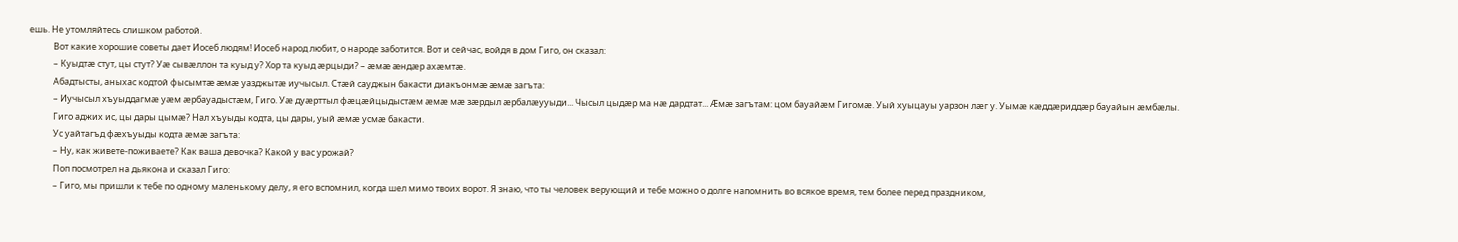ешь. Не утомляйтесь слишком работой.
            Вот какие хорошие советы дает Иосеб людям! Иосеб народ любит, о народе заботится. Вот и сейчас, войдя в дом Гиго, он сказал:
            – Куыдтæ стут, цы стут? Уæ сывæллон та куыд у? Хор та куыд æрцыди? – æмæ æндæр ахæмтæ.
            Абадтысты, аныхас кодтой фысымтæ æмæ уазджытæ иучысыл. Стæй сауджын бакасти диакъонмæ æмæ загъта:
            – Иучысыл хъуыддагмæ уæм æрбауадыстæм, Гиго. Уæ дуæрттыл фæцæйцыдыстæм æмæ мæ зæрдыл æрбалæууыди... Чысыл цыдæр ма нæ дардтат... Æмæ загътам: цом бауайæм Гигомæ. Уый хуыцауы уарзон лæг у. Уымæ кæддæриддæр бауайын æмбæлы.
            Гиго аджих ис, цы дары цымæ? Нал хъуыды кодта, цы дары, уый æмæ усмæ бакасти.
            Ус уайтагъд фæхъуыды кодта æмæ загъта:
            – Ну, как живете-поживаете? Как ваша девочка? Какой у вас урожай?
            Поп посмотрел на дьякона и сказал Гиго:
            – Гиго, мы пришли к тебе по одному маленькому делу, я его вспомнил, когда шел мимо твоих ворот. Я знаю, что ты человек верующий и тебе можно о долге напомнить во всякое время, тем более перед праздником,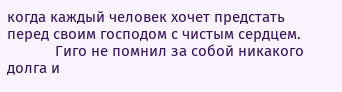когда каждый человек хочет предстать перед своим господом с чистым сердцем.
            Гиго не помнил за собой никакого долга и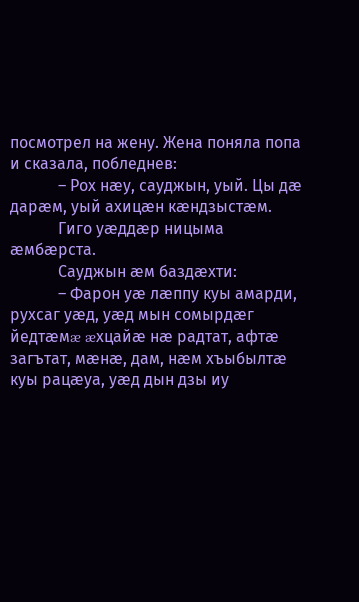посмотрел на жену. Жена поняла попа и сказала, побледнев:
            – Рох нæу, сауджын, уый. Цы дæ дарæм, уый ахицæн кæндзыстæм.
            Гиго уæддæр ницыма æмбæрста.
            Сауджын æм баздæхти:
            – Фарон уæ лæппу куы амарди, рухсаг уæд, уæд мын сомырдæг йедтæмæ æхцайæ нæ радтат, афтæ загътат, мæнæ, дам, нæм хъыбылтæ куы рацæуа, уæд дын дзы иу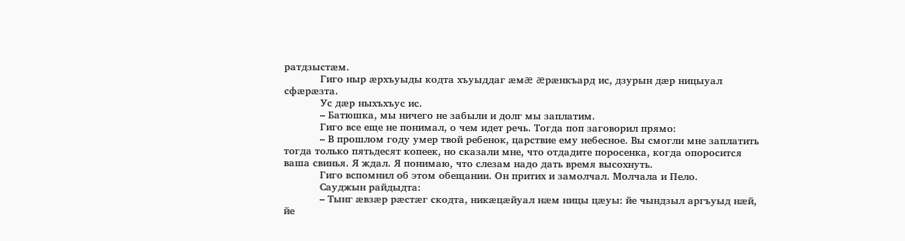ратдзыстæм.
            Гиго ныр æрхъуыды кодта хъуыддаг æмæ æрæнкъард ис, дзурын дæр ницыуал сфæрæзта.
            Ус дæр ныхъхъус ис.
            – Батюшка, мы ничего не забыли и долг мы заплатим.
            Гиго все еще не понимал, о чем идет речь. Тогда поп заговорил прямо:
            – В прошлом году умер твой ребенок, царствие ему небесное. Вы смогли мне заплатить тогда только пятьдесят копеек, но сказали мне, что отдадите поросенка, когда опоросится ваша свинья. Я ждал. Я понимаю, что слезам надо дать время высохнуть.
            Гиго вспомнил об этом обещании. Он притих и замолчал. Молчала и Пело.
            Сауджын райдыдта:
            – Тынг æвзæр рæстæг скодта, никæцæйуал нæм ницы цæуы: йе чындзыл аргъуыд нæй, йе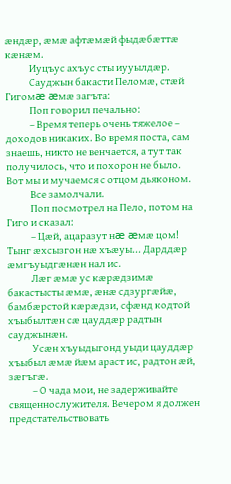æндæр, æмæ афтæмæй фыдæбæттæ кæнæм.
            Иуцъус ахъус сты иууылдæр.
            Сауджын бакасти Пеломæ, стæй Гигомæ æмæ загъта:
            Поп говорил печально:
            – Время теперь очень тяжелое – доходов никаких. Во время поста, сам знаешь, никто не венчается, а тут так получилось, что и похорон не было. Вот мы и мучаемся с отцом дьяконом.
            Все замолчали.
            Поп посмотрел на Пело, потом на Гиго и сказал:
            – Цæй, ацаразут нæ æмæ цом! Тынг æхсызгон нæ хъæуы... Дарддæр æмгъуыдгæнæн нал ис.
            Лæг æмæ ус кæрæдзимæ бакастысты æмæ, æнæ сдзургæйæ, бамбæрстой кæрæдзи, сфæнд кодтой хъыбылтæн сæ цауддæр радтын сауджынæн.
            Усæн хъуыдыгонд уыди цауддæр хъыбыл æмæ йæм араст ис, радтон æй, зæгъгæ.
            – О чада мои, не задерживайте священнослужителя. Вечером я должен предстательствовать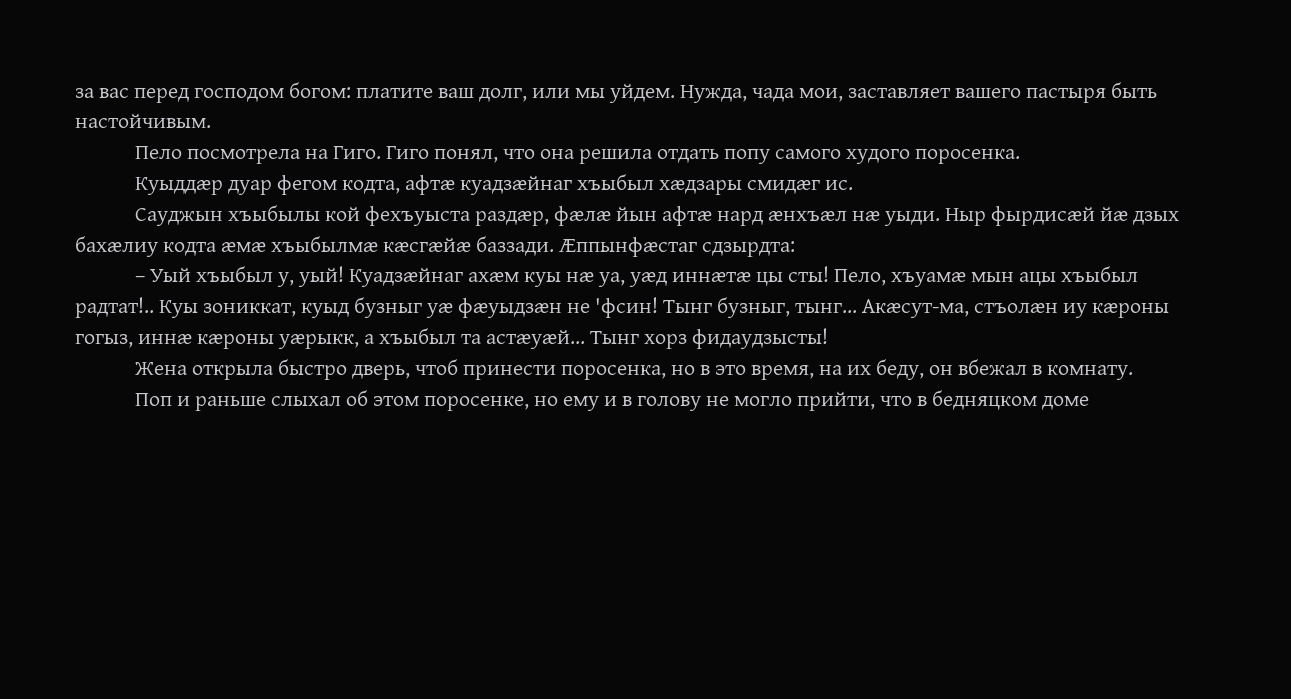за вас перед господом богом: платите ваш долг, или мы уйдем. Нужда, чада мои, заставляет вашего пастыря быть настойчивым.
            Пело посмотрела на Гиго. Гиго понял, что она решила отдать попу самого худого поросенка.
            Куыддæр дуар фегом кодта, афтæ куадзæйнаг хъыбыл хæдзары смидæг ис.
            Сауджын хъыбылы кой фехъуыста раздæр, фæлæ йын афтæ нард æнхъæл нæ уыди. Ныр фырдисæй йæ дзых бахæлиу кодта æмæ хъыбылмæ кæсгæйæ баззади. Æппынфæстаг сдзырдта:
            – Уый хъыбыл у, уый! Куадзæйнаг ахæм куы нæ уа, уæд иннæтæ цы сты! Пело, хъуамæ мын ацы хъыбыл радтат!.. Куы зониккат, куыд бузныг уæ фæуыдзæн не 'фсин! Тынг бузныг, тынг... Акæсут-ма, стъолæн иу кæроны гогыз, иннæ кæроны уæрыкк, а хъыбыл та астæуæй... Тынг хорз фидаудзысты!
            Жена открыла быстро дверь, чтоб принести поросенка, но в это время, на их беду, он вбежал в комнату.
            Поп и раньше слыхал об этом поросенке, но ему и в голову не могло прийти, что в бедняцком доме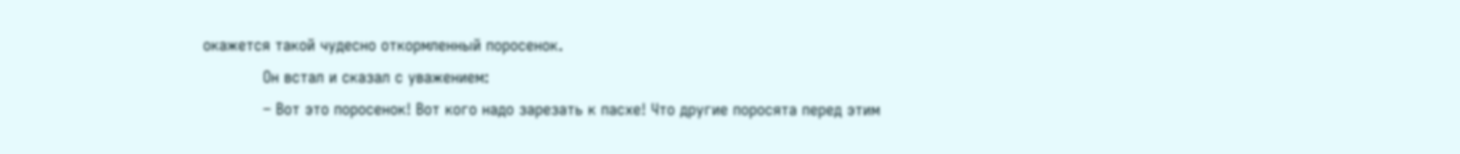окажется такой чудесно откормленный поросенок.
            Он встал и сказал с уважением:
            – Вот это поросенок! Вот кого надо зарезать к пасхе! Что другие поросята перед этим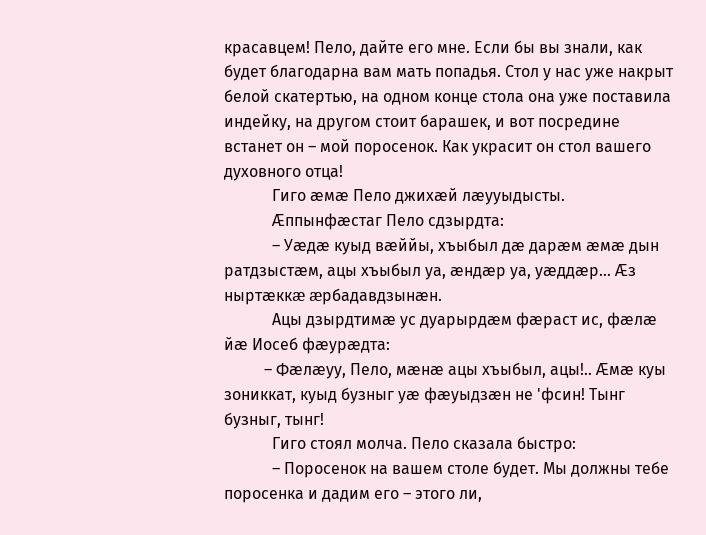красавцем! Пело, дайте его мне. Если бы вы знали, как будет благодарна вам мать попадья. Стол у нас уже накрыт белой скатертью, на одном конце стола она уже поставила индейку, на другом стоит барашек, и вот посредине встанет он – мой поросенок. Как украсит он стол вашего духовного отца!
            Гиго æмæ Пело джихæй лæууыдысты.
            Æппынфæстаг Пело сдзырдта:
            – Уæдæ куыд вæййы, хъыбыл дæ дарæм æмæ дын ратдзыстæм, ацы хъыбыл уа, æндæр уа, уæддæр... Æз ныртæккæ æрбадавдзынæн.
            Ацы дзырдтимæ ус дуарырдæм фæраст ис, фæлæ йæ Иосеб фæурæдта:
          – Фæлæуу, Пело, мæнæ ацы хъыбыл, ацы!.. Æмæ куы зониккат, куыд бузныг уæ фæуыдзæн не 'фсин! Тынг бузныг, тынг!
            Гиго стоял молча. Пело сказала быстро:
            – Поросенок на вашем столе будет. Мы должны тебе поросенка и дадим его – этого ли,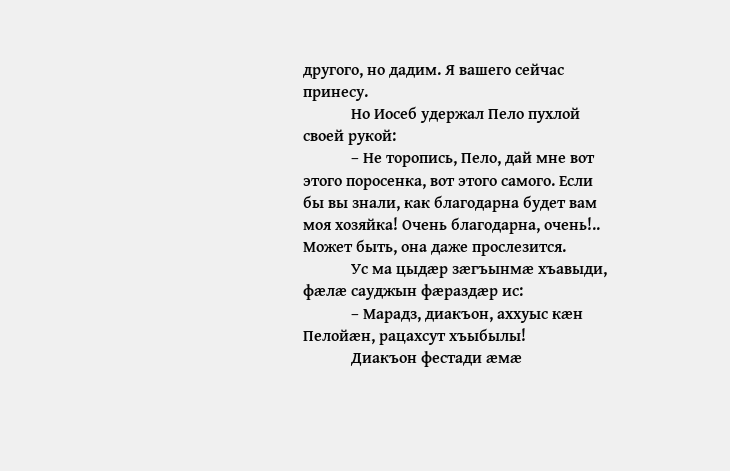другого, но дадим. Я вашего сейчас принесу.
            Но Иосеб удержал Пело пухлой своей рукой:
            – Не торопись, Пело, дай мне вот этого поросенка, вот этого самого. Если бы вы знали, как благодарна будет вам моя хозяйка! Очень благодарна, очень!.. Может быть, она даже прослезится.
            Ус ма цыдæр зæгъынмæ хъавыди, фæлæ сауджын фæраздæр ис:
            – Марадз, диакъон, аххуыс кæн Пелойæн, рацахсут хъыбылы!
            Диакъон фестади æмæ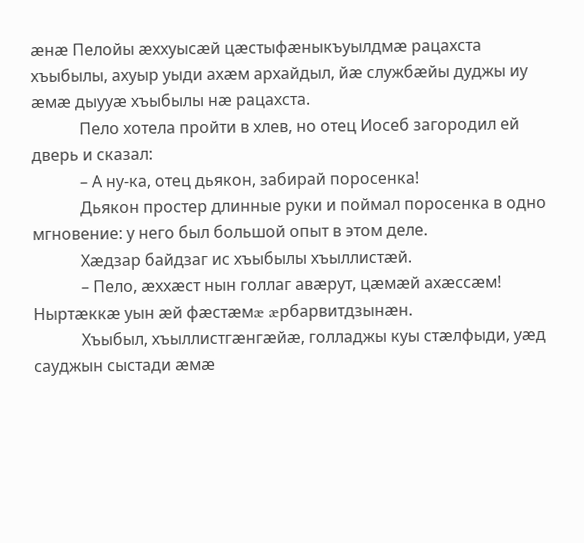æнæ Пелойы æххуысæй цæстыфæныкъуылдмæ рацахста хъыбылы, ахуыр уыди ахæм архайдыл, йæ службæйы дуджы иу æмæ дыууæ хъыбылы нæ рацахста.
            Пело хотела пройти в хлев, но отец Иосеб загородил ей дверь и сказал:
            – А ну-ка, отец дьякон, забирай поросенка!
            Дьякон простер длинные руки и поймал поросенка в одно мгновение: у него был большой опыт в этом деле.
            Хæдзар байдзаг ис хъыбылы хъыллистæй.
            – Пело, æххæст нын голлаг авæрут, цæмæй ахæссæм! Ныртæккæ уын æй фæстæмæ æрбарвитдзынæн.
            Хъыбыл, хъыллистгæнгæйæ, голладжы куы стæлфыди, уæд сауджын сыстади æмæ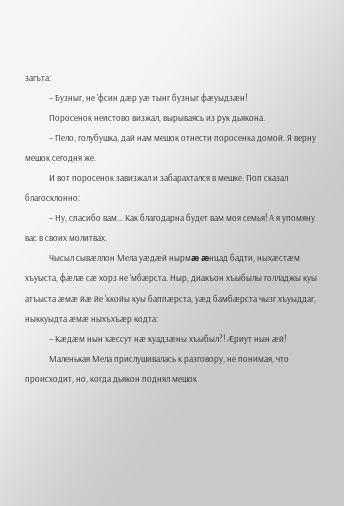загъта:
            – Бузныг, не 'фсин дæр уæ тынг бузныг фæуыдзæн!
            Поросенок неистово визжал, вырываясь из рук дьякона.
            – Пело, голубушка, дай нам мешок отнести поросенка домой. Я верну мешок сегодня же.
            И вот поросенок завизжал и забарахтался в мешке. Поп сказал благосклонно:
            – Ну, спасибо вам... Как благодарна будет вам моя семья! А я упомяну вас в своих молитвах.
            Чысыл сывæллон Мела уæдæй нырмæ æнцад бадти, ныхæстæм хъуыста, фæлæ сæ хорз не 'мбæрста. Ныр, диакъон хъыбылы голладжы куы атъыста æмæ йæ йе 'ккойы куы баппæрста, уæд бамбæрста чызг хъуыддаг, ныккуыдта æмæ ныхъхъæр кодта:
            – Кæдæм нын хæссут нæ куадзæны хъыбыл?! Æриут нын æй!
            Маленькая Мела прислушивалась к разговору, не понимая, что происходит, но, когда дьякон поднял мешок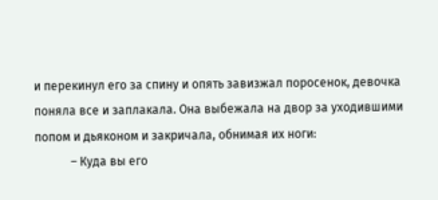и перекинул его за спину и опять завизжал поросенок, девочка поняла все и заплакала. Она выбежала на двор за уходившими попом и дьяконом и закричала, обнимая их ноги:
            – Куда вы его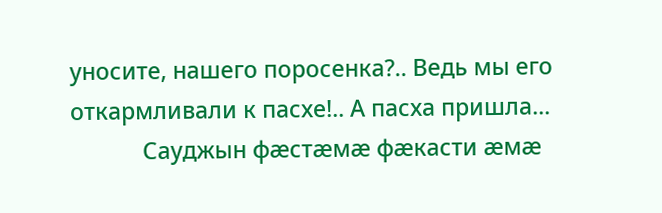уносите, нашего поросенка?.. Ведь мы его откармливали к пасхе!.. А пасха пришла...
            Сауджын фæстæмæ фæкасти æмæ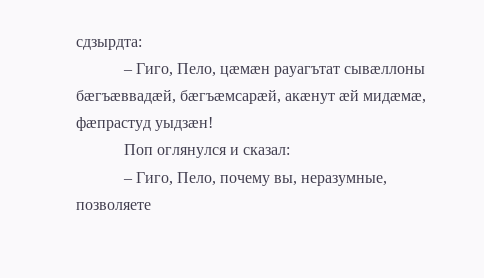сдзырдта:
            – Гиго, Пело, цæмæн рауагътат сывæллоны бæгъæввадæй, бæгъæмсарæй, акæнут æй мидæмæ, фæпрастуд уыдзæн!
            Поп оглянулся и сказал:
            – Гиго, Пело, почему вы, неразумные, позволяете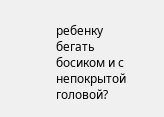ребенку бегать босиком и с непокрытой головой?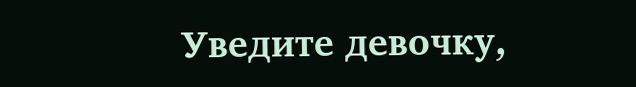Уведите девочку,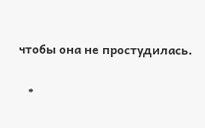чтобы она не простудилась.

   *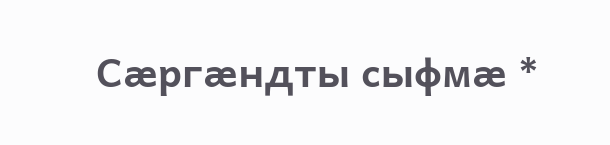Сæргæндты сыфмæ *